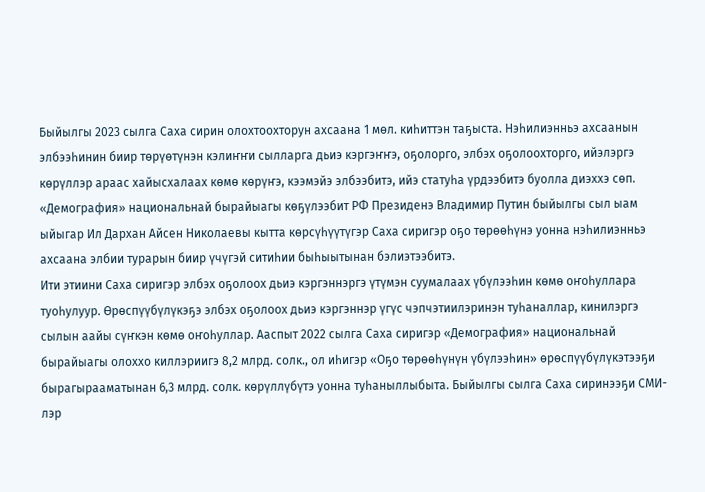Быйылгы 2023 сылга Саха сирин олохтоохторун ахсаана 1 мөл. киһиттэн таҕыста. Нэһилиэнньэ ахсаанын элбээһинин биир төрүөтүнэн кэлиҥҥи сылларга дьиэ кэргэҥҥэ, оҕолорго, элбэх оҕолоохторго, ийэлэргэ көрүллэр араас хайысхалаах көмө көрүҥэ, кээмэйэ элбээбитэ, ийэ статуһа үрдээбитэ буолла диэххэ сөп.
«Демография» национальнай бырайыагы көҕүлээбит РФ Президенэ Владимир Путин быйылгы сыл ыам ыйыгар Ил Дархан Айсен Николаевы кытта көрсүһүүтүгэр Саха сиригэр оҕо төрөөһүнэ уонна нэһилиэнньэ ахсаана элбии турарын биир үчүгэй ситиһии быһыытынан бэлиэтээбитэ.
Ити этиини Саха сиригэр элбэх оҕолоох дьиэ кэргэннэргэ үтүмэн суумалаах үбүлээһин көмө оҥоһуллара туоһулуур. Өрөспүүбүлүкэҕэ элбэх оҕолоох дьиэ кэргэннэр үгүс чэпчэтиилэринэн туһаналлар, кинилэргэ сылын аайы сүҥкэн көмө оҥоһуллар. Ааспыт 2022 сылга Саха сиригэр «Демография» национальнай бырайыагы олоххо киллэриигэ 8,2 млрд. солк., ол иһигэр «Оҕо төрөөһүнүн үбүлээһин» өрөспүүбүлүкэтээҕи бырагырааматынан 6,3 млрд. солк. көрүллүбүтэ уонна туһаныллыбыта. Быйылгы сылга Саха сиринээҕи СМИ-лэр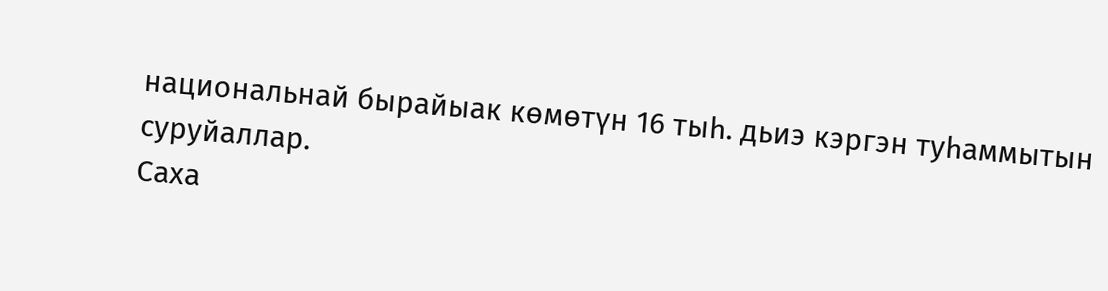национальнай бырайыак көмөтүн 16 тыһ. дьиэ кэргэн туһаммытын суруйаллар.
Саха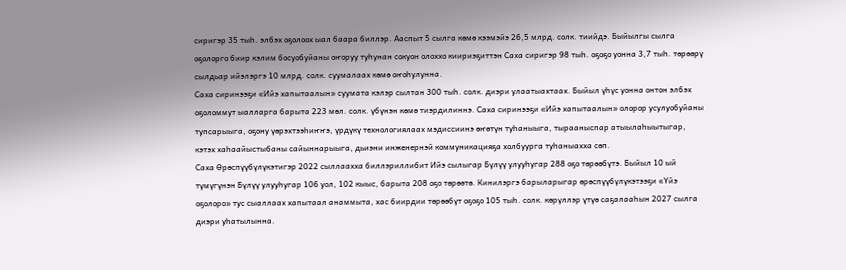сиригэр 35 тыһ. элбэх оҕолоох ыал баара биллэр. Ааспыт 5 сылга көмө кээмэйэ 26,5 млрд. солк. тиийдэ. Быйылгы сылга оҕолорго биир кэлим босуобуйаны оҥоруу туһунан сокуон олоххо киириэҕиттэн Саха сиригэр 98 тыһ. оҕоҕо уонна 3,7 тыһ. төрөөрү сылдьар ийэлэргэ 10 млрд. солк. суумалаах көмө оҥоһулунна.
Саха сиринээҕи «Ийэ хапытаалын» суумата кэлэр сылтан 300 тыһ. солк. диэри улаатыахтаах. Быйыл үһүс уонна онтон элбэх оҕоломмут ыалларга барыта 223 мөл. солк. үбүнэн көмө тиэрдилиннэ. Саха сиринээҕи «Ийэ хапытаалын» олорор усулуобуйаны тупсарыыга, оҕону үөрэхтээһиҥҥэ, үрдүкү технологиялаах мэдиссиинэ өҥөтүн туһаныыга, тырааныспар атыылаһыытыгар, кэтэх хаһаайыстыбаны сайыннарыыга, дьиэни инженернэй коммуникацияҕа холбуурга туһаныахха сөп.
Саха Өрөспүүбүлүкэтигэр 2022 сыллаахха биллэриллибит Ийэ сылыгар Бүлүү улууһугар 288 оҕо төрөөбүтэ. Быйыл 10 ый түмүгүнэн Бүлүү улууһугар 106 уол, 102 кыыс, барыта 208 оҕо төрөөтө. Кинилэргэ барыларыгар өрөспүүбүлүкэтээҕи «Үйэ оҕолоро» тус сыаллаах хапытаал анаммыта, хас биирдии төрөөбүт оҕоҕо 105 тыһ. солк. көрүллэр үтүө саҕалааһын 2027 сылга диэри уһатылынна.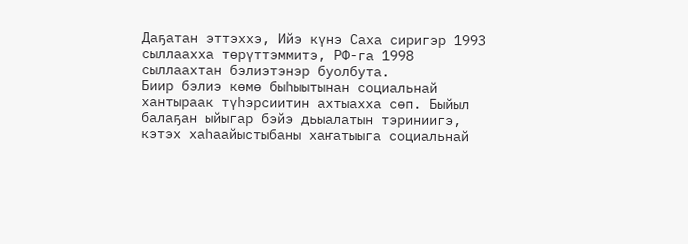Даҕатан эттэххэ, Ийэ күнэ Саха сиригэр 1993 сыллаахха төрүттэммитэ, РФ-га 1998 сыллаахтан бэлиэтэнэр буолбута.
Биир бэлиэ көмө быһыытынан социальнай хантыраак түһэрсиитин ахтыахха сөп. Быйыл балаҕан ыйыгар бэйэ дьыалатын тэриниигэ, кэтэх хаһаайыстыбаны хаҥатыыга социальнай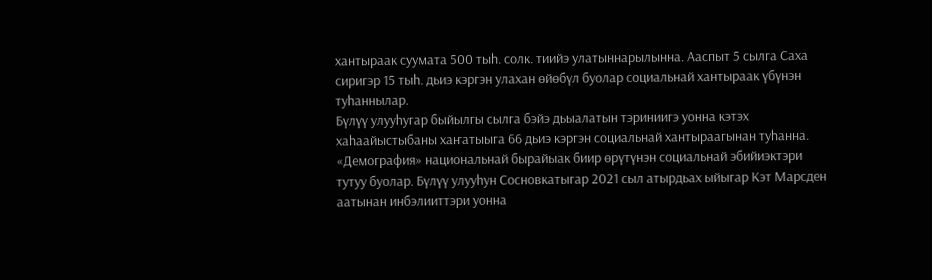хантыраак суумата 500 тыһ. солк. тиийэ улатыннарылынна. Ааспыт 5 сылга Саха сиригэр 15 тыһ. дьиэ кэргэн улахан өйөбүл буолар социальнай хантыраак үбүнэн туһаннылар.
Бүлүү улууһугар быйылгы сылга бэйэ дьыалатын тэриниигэ уонна кэтэх хаһаайыстыбаны хаҥатыыга 66 дьиэ кэргэн социальнай хантыраагынан туһанна.
«Демография» национальнай бырайыак биир өрүтүнэн социальнай эбийиэктэри тутуу буолар. Бүлүү улууһун Сосновкатыгар 2021 сыл атырдьах ыйыгар Кэт Марсден аатынан инбэлииттэри уонна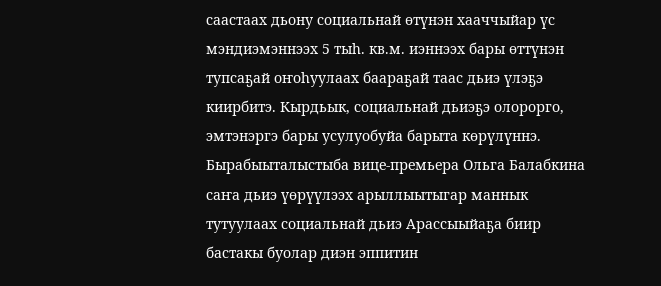саастаах дьону социальнай өтүнэн хааччыйар үс мэндиэмэннээх 5 тыһ. кв.м. иэннээх бары өттүнэн тупсаҕай оҥоһуулаах баараҕай таас дьиэ үлэҕэ киирбитэ. Кырдьык, социальнай дьиэҕэ олорорго, эмтэнэргэ бары усулуобуйа барыта көрүлүннэ. Бырабыыталыстыба вице-премьера Ольга Балабкина саҥа дьиэ үөрүүлээх арыллыытыгар маннык тутуулаах социальнай дьиэ Арассыыйаҕа биир бастакы буолар диэн эппитин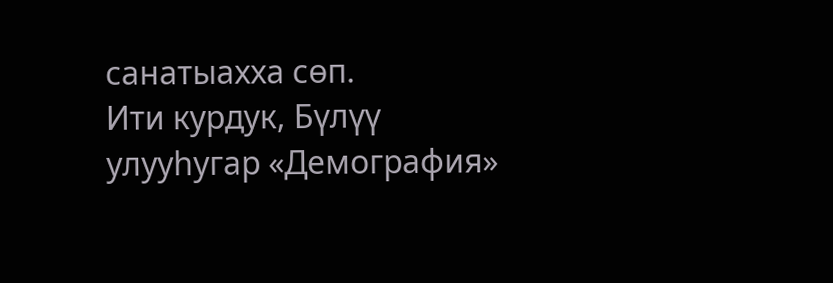санатыахха сөп.
Ити курдук, Бүлүү улууһугар «Демография»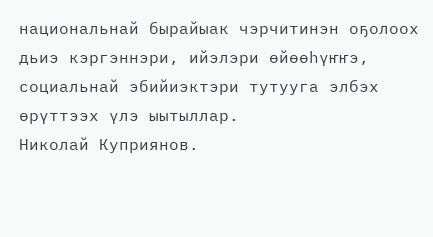национальнай бырайыак чэрчитинэн оҕолоох дьиэ кэргэннэри, ийэлэри өйөөһүҥҥэ, социальнай эбийиэктэри тутууга элбэх өрүттээх үлэ ыытыллар.
Николай Куприянов.